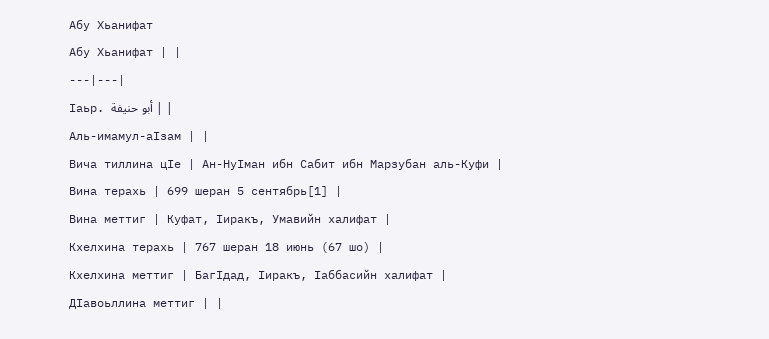Абу Хьанифат
Абу Хьанифат | |
---|---|
Ӏаьр. أبو حنيفة | |
Аль-имамул-аӀзам | |
Вича тиллина цӀе | Ан-НуӀман ибн Сабит ибн Марзубан аль-Куфи |
Вина терахь | 699 шеран 5 сентябрь[1] |
Вина меттиг | Куфат, Ӏиракъ, Умавийн халифат |
Кхелхина терахь | 767 шеран 18 июнь (67 шо) |
Кхелхина меттиг | БагӀдад, Ӏиракъ, Ӏаббасийн халифат |
ДӀавоьллина меттиг | |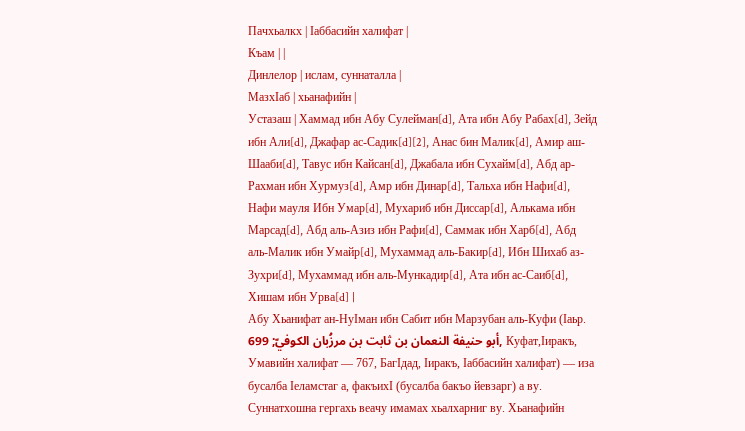Пачхьалкх | Ӏаббасийн халифат |
Къам | |
Динлелор | ислам, суннаталла |
МазхӀаб | хьанафийн |
Устазаш | Хаммад ибн Абу Сулейман[d], Ата ибн Абу Рабах[d], Зейд ибн Али[d], Джафар ас-Садик[d][2], Анас бин Малик[d], Амир аш-Шааби[d], Тавус ибн Кайсан[d], Джабала ибн Сухайм[d], Абд ар-Рахман ибн Хурмуз[d], Амр ибн Динар[d], Тальха ибн Нафи[d], Нафи мауля Ибн Умар[d], Мухариб ибн Диссар[d], Алькама ибн Марсад[d], Абд аль-Азиз ибн Рафи[d], Саммак ибн Харб[d], Абд аль-Малик ибн Умайр[d], Мухаммад аль-Бакир[d], Ибн Шихаб аз-Зухри[d], Мухаммад ибн аль-Мункадир[d], Ата ибн ас-Саиб[d], Хишам ибн Урва[d] |
Абу Хьанифат ан-НуӀман ибн Сабит ибн Марзубан аль-Куфи (Ӏаьр. أبو حنيفة النعمان بن ثابت بن مرزُبان الكوفيّ; 699, Куфат,Ӏиракъ, Умавийн халифат — 767, БагӀдад, Ӏиракъ, Ӏаббасийн халифат) — иза бусалба Ӏеламстаг а, факъихӀ (бусалба бакъо йевзарг) а ву. Суннатхошна гергахь веачу имамах хьалхарниг ву. Хьанафийн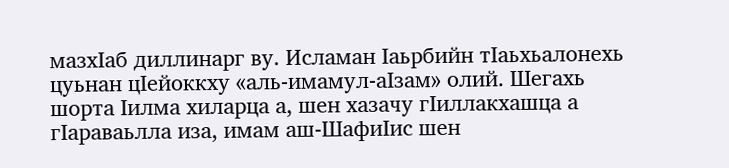мазхӀаб диллинарг ву. Исламан Ӏаьрбийн тӀаьхьалонехь цуьнан цӀейоккху «аль-имамул-аӀзам» олий. Шегахь шорта Ӏилма хиларца а, шен хазачу гӀиллакхашца а гӀараваьлла иза, имам аш-ШафиӀис шен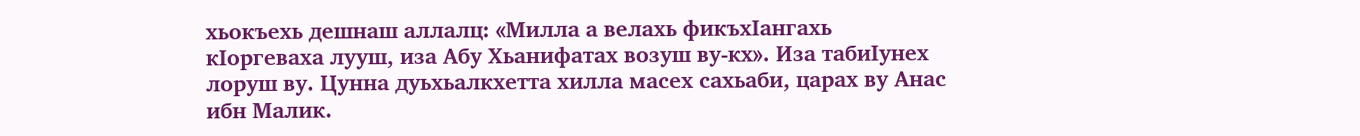хьокъехь дешнаш аллалц: «Милла а велахь фикъхӀангахь кӀоргеваха лууш, иза Абу Хьанифатах возуш ву-кх». Иза табиӀунех лоруш ву. Цунна дуьхьалкхетта хилла масех сахьаби, царах ву Анас ибн Малик.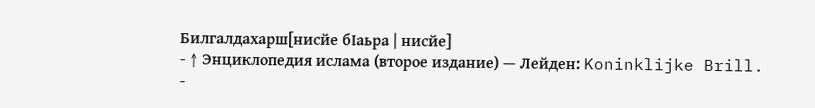Билгалдахарш[нисйе бӀаьра | нисйе]
- ↑ Энциклопедия ислама (второе издание) — Лейден: Koninklijke Brill.
-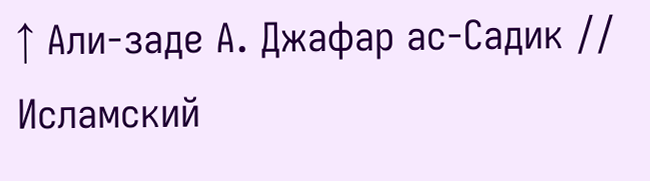↑ Али-заде А. Джафар ас-Садик // Исламский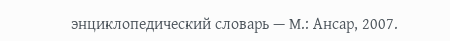энциклопедический словарь — М.: Ансар, 2007.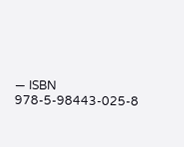— ISBN 978-5-98443-025-8